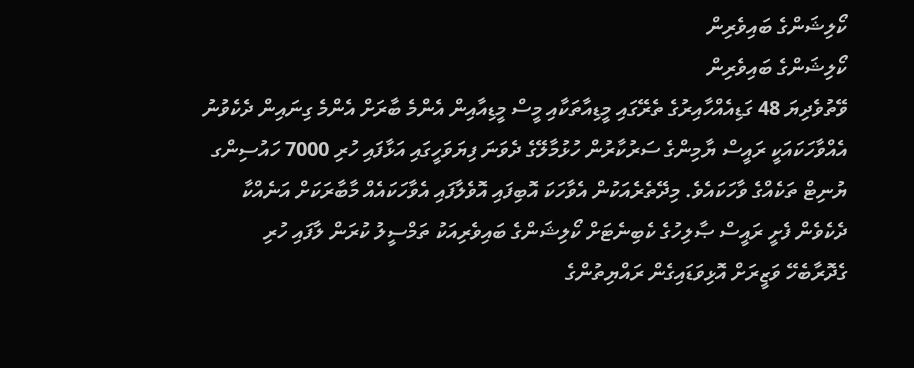ކޯލިޝަންގެ ބައިވެރިން
ކޯލިޝަންގެ ބައިވެރިން
ވޭތުވެދިޔަ 48 ގަޑިއެއްހާއިރުގެ ތެރޭގައި މީޑިއާތަކާއި މީސް މީޑިއާއިން އެންމެ ބާރަށް އެންމެ ގިނައިން ދެކެވުނު އެއްވާހަކައަކީ ރައީސް ޔާމިންގެ ސަރުކާރުން ހުޅުމާލޭގެ ދެވަނަ ފިޔަވަހީގައި އަޅާފައި ހުރި 7000 ހައުސިންގ ޔުނިޓް ތަކެއްގެ ވާހަކައެވެ. މިދޭތެރެއަކުން އެވާހަކަ އޮބިފައި އޮވެލާފައި އެވާހަކައެއް މާބާރަކަށް އަނެއްކާ ދެކެވެން ފެށީ ރައީސް ޞާލިހުގެ ކެބިނެޓަށް ކޯލިޝަންގެ ބައިވެރިއަކު ތަމްސީލު ކުރަން ލާފައި ހުރި ގެދޮރާބެހޭ ވަޒީރަށް އޮޅިވަޑައިގެން ރައްޔިތުންގެ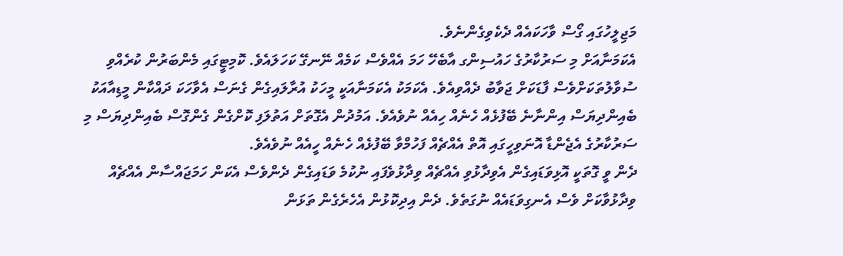މަޖިލީހުގައި ގޯސް ވާހަކައެއް ދެކެވިގެންނެވެ.
އެކަމަނާއަށް މި ސަރުކާރުގެ ހައުސިންގ އާބެހޭ ހަމަ އެއްވެސް ކަމެއް ނޭނގޭ ކަހަލައެވެ. ކޮމިޓީގައި މެންބަރުން ކުރެއްވި ސުވާލުތަކަށްވެސް ފާޑަކަށް ޖަވާބު ދެއްވިއެވެ. އެކަމަކު އެކަމަނާއަކީ މީހަކު އުރާލައިގެން ގެނަސް އެވާހަކަ ދައްކާން މީޑިއާއަކު ބެއިންދިޔަސް އިންނާނެ ބޭފުޅެއް ހެނެއް ހިއެއް ނުވެއެވެ. އަމުދުން އެގޮތަށް އަތުލަފި ކޮށްގެން ގެންގޮސް ބެއިންދިޔަސް މި ސަރުކާރުގެ އެޖެންޑާ އޮނަވިހީގައި އޮތް އެއްޗެއް ފަހުމްވާ ބޭފުޅެއް ހެނެއް ހީއެއް ނުވެއެވެ.
ދެން ވީ ގޮތަކީ އޮޅިވަޑައިގެން އެވިދާޅުވި އެއްޗެއް ވިދާޅުވެފައި ނުކުމެ ވަޑައިގެން ދެންވެސް އެކަން ހަމަޖައްސާން އެއްޗެއް ވިދާޅުވާކަށް ވެސް އެނގިވަޑައެއް ނުގަތެވެ. ދެން އިދިކޮޅުން އެހެރެގެން ތަޅަން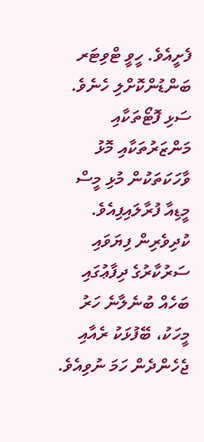ފެށީއެވެ. ހީވީ ޓްވިޓަރ ބަންޑުންކޮށްލި ހެނެވެ. ސަޅި ފޮޓޯތަކާއި މަންޒަރުތަކާއި މޮޅު ވާހަކަތަކުން މުޅި މީސް މީޑިއާ ފުރާލައިފިއެވެ. ކުދިވެރިން ފިޔަވައި ސަރުކާރުގެ ދިފާޢުގައި ބަހެއް ބުނެލާނެ ހަރު މީހަކު، ބޭފުޅަކު ރެއާއި ޖެހެންދެން ހަމަ ނުވިއެވެ.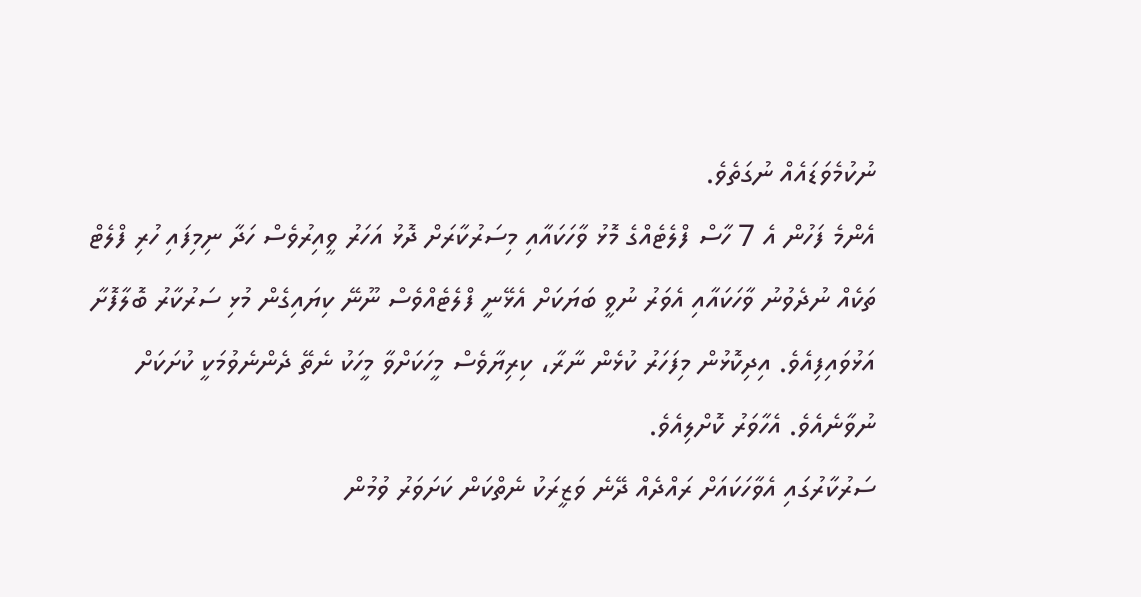ނުކުމެވަޑައެއް ނުގަތެވެ.
އެންމެ ފަހުން އެ 7 ހާސް ފްލެޓެއްގެ މޮޅު ވާހަކައާއި މިސަރުކާރަށް ދޮޅު އަހަރު ވީއިރުވެސް ހަދާ ނިމިފައި ހުރި ފްލެޓް ތަކެއް ނުދެވުނު ވާހަކައާއި އެވަރު ނުވީ ބަޔަކަށް އެޅޭނީ ފްލެޓެއްވެސް ނޫނޭ ކިޔައިގެން މުޅި ސަރުކާރު ބޮލާފޮށާ އަޅުވައިފިއެވެ. އިދިކޮޅުން މިފަހަރު ކުޅެން ނާރާ، ކިރިޔާވެސް މީހަކަށްވާ މީހަކު ނެތޭ ދެންނެވުމަކީ ކުށަކަށް ނުވާނެއެވެ. އެހާވަރު ކޮށްލިއެވެ.
ސަރުކާރުގައި އެވާހަކައަށް ރައްދެއް ދޭނެ ވަޒީރަކު ނެތްކަން ކަށަވަރު ވުމުން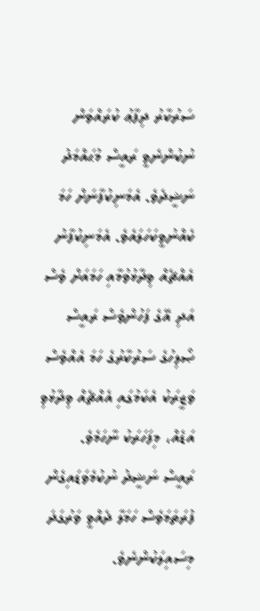ސަރުކާރު ދިފާޢު ކުރައްވަން ނުކުންނެވީ ރައީސް މުޙައްމަދު ނަޝީދެވެ. އެމަނިކުފާނަށް ހަމަ ކެއްނުވީކަހަލައެވެ. އެމަނިކުފާނު އެއްޗެއް ވިދާޅުވުމާއި ހަމައަށް ވެސް އަދި އޭގެ ފަހުންވެސް ރައީސް ޞޯލިހުގެ ސަރުކާރުގެ ހަމަ އެއްވެސް ވަޒީރަކު އެކަމުގައި އެއްޗެއް ވިދާޅުވި އަޑެއް، މިފަހަރަކު ނާހަމެވެ.
ރައީސް ނަޝީދު ނުކުމެވަޑައިގެން ފުރަތަމަވެސް ހަމަލާ ދެއްވީ ވަރުގަދަ މިސައިލަކުންނެވެ.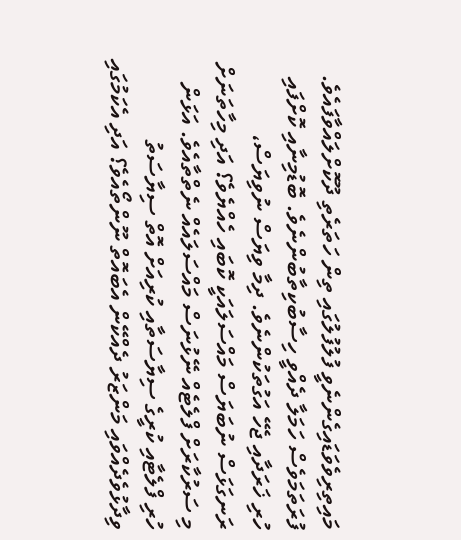މައިތިރިވެވަޑައިގެންނެވީ ފުލުފުލުގައި ތިން ހަތަރެތި ދޫކޮށްލައްވާފައެވެ. ފުރަތަމަވެސް ހަމަލާ ދެއްވީ ހިސާބުކިތާބުންނެވެ. ބޮޑުމިނާއި ކޮށްފައި ހުރި ޚަރަދާއި ޖެހޭ އަގުތަކުންނެވެ. ދިމާ ވިޔަސް ނުވިޔަސް، ރަނގަޅަސް ނުބަޔަސް މައްސަލައަކީ ކޮބައި ހެއްޔެވެ؟ އަދި މިހާތަނަށް މި ސަރުކާރަށް ފްލެޓެއް ނޭޅުނަސް މައްސަލައެއް ނެތްތާއެވެ. އަޅަން ހުރި ފްލެޓާއި ކުރީގެ ސިޔާސަތާއި ކުރިއަށް އޮތް ސިޔާސަތު ވިދާޅުވެދެއްވައި މަންޒަރު ދެއްކޭން އެބައޮތް ނޫންތޯއެވެ؟ އަދި އެކަމުގައި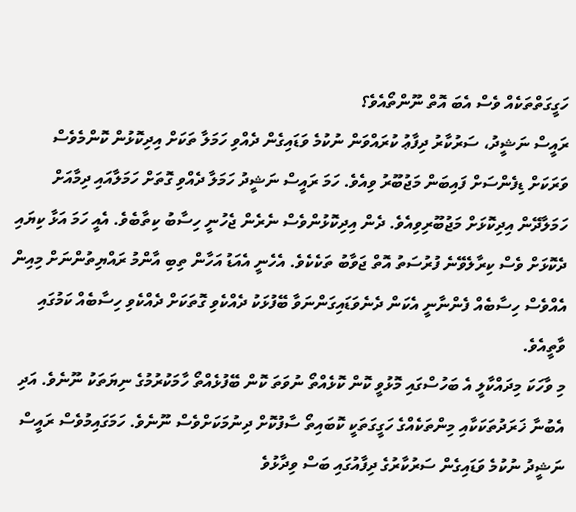ހަގީގަތްތަކެއް ވެސް އެބަ އޮތް ނޫންތޯއެވެ؟
ރައީސް ނަޝީދު، ސަރުކާރު ދިފާޢު ކުރައްވަން ނުކުމެ ވަޑައިގެން ދެއްވި ހަމަލާ ތަކަށް އިދިކޮޅުން ކޮންމެވެސް ވަރަކަށް ޑިފެންސަށް ފައިބަން މަޖުބޫރު ވިއެވެ. ހަމަ ރައީސް ނަޝީދު ހަމަލާ ދެއްވި ގޮތަށް ހަމަލާއައި ދިމާއަށް ހަމަލާދޭން އިދިކޮޅަށް މަޖުބޫރިވިއެވެ. ދެން އިދިކޮޅުންވެސް ނެރެން ޖެހުނީ ހިސާބު ކިތާބެވެ. އެއީ ހަމަ އަޅާ ކިޔައި ދެކޮޅަށް ވެސް ކިރާލެވޭނެ ފުރުސަތު އޮތް ޖަވާބު ތަކެކެވެ. އެހެނީ އެއަޑު އަހާން ތިބި އާންމު ރައްޔިތުންނަށް މިއިން އެއްވެސް ހިސާބެއް ފެންނާނީ އެކަން ދެނެވަޑައިގަންނަވާ ބޭފުޅަކު ދެއްކެވި ގޮތަކަށް ދެއްކެވި ހިސާބެއް ކަމުގައި ވާތީއެވެ.
މި ވާހަކަ މިދައްކާލީ އެ ބަހުސްގައި މޮޅުވީ ކޮން ކޮޅެއްތޯ ނުވަތަ ކޮން ބޭފުޅެއްތޯ ހާމަކުރުމުގެ ނިޔަތަކު ނޫނެވެ. އަދި އެބުނާ ޚަރަދުތަކަކާއި މިންތަކެއްގެ ހަގީގަތަކީ ކޮބައިތޯ ސާފުކޮށް ދިނުމަކަށްވެސް ނޫނެވެ. ހަމަގައިމުވެސް ރައީސް ނަޝީދު ނުކުމެ ވަޑައިގެން ސަރުކާރުގެ ދިފާއުގައި ބަސް ވިދާޅުވެ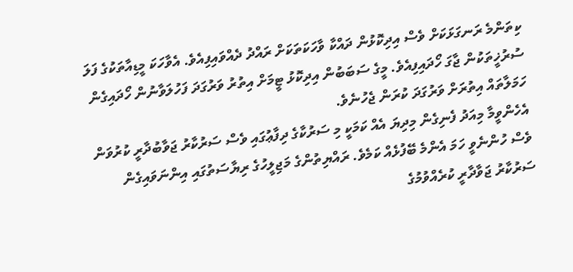ކިތަންމެ ރަނގަޅަކަށް ވެސް އިދިކޮޅުން ދައްކާ ވާހަކަތަކަށް ރައްދު ދެއްވައިފިއެވެ. އެވާހަކަ މީޑިއާތަކުގެ ފަލަ ސުރުޚީތަކުން ޖާގަ ހޯދައިފިއެވެ. މީގެ ސަބަބުން އިދިކޮޅު ޓީމަށް އިތުރު ވަރުގަދަ ފަހުލަވާނުން ހޯދައިގެން ހަމަލާތައް އިތުރަށް ވަރުގަދަ ކުރަން ޖެހުނެވެ.
އެހެންވީމާ މިއަދު ފެނިގެން މިދިޔަ އެއް ކަމަކީ މި ސަރުކާގެ ދިފާޢުގައި ވެސް ސަރުކާރު ޖަވާބުދާރީ ކުރުވަން ވެސް ހުންނެވީ ހަމަ އެންމެ ބޭފުޅެއް ކަމެވެ. ރައްޔިތުންގެ މަޖިލީހުގެ ރިޔާސަތުގައި އިންނަވައިގެން ސަރުކާރު ޖަވާދާރީ ކުރެއްވުމުގެ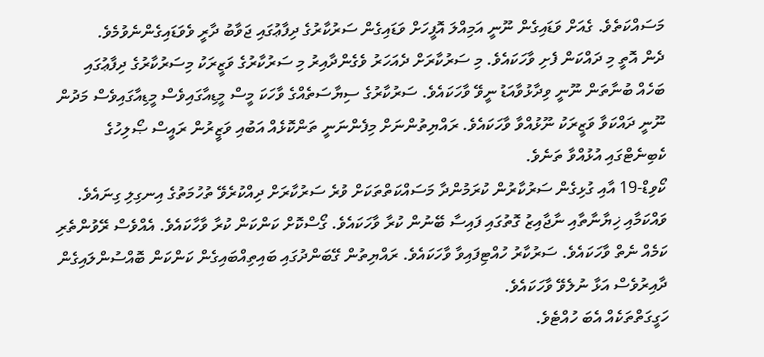މަސައްކަތެވެ. ގެއަށް ވަޑައިގެން ނޫނީ އަމިއްލަ އޮފީހަށް ވަޑައިގެން ސަރުކާރުގެ ދިފާޢުގައި ޖަވާބު ދާރީ ވެވަޑައިގެންނެވުމެވެ.
ދެން އޮތީ މި ދައްކަން ފެށި ވާހަކައެވެ. މި ސަރުކާރަށް ދެއަހަރު ވެގެންދާއިރު މި ސަރުކާރުގެ ވަޒީރަކު މިސަރުކާރުގެ ދިފާޢުގައި ބަހެއް ބުނާތަން ނޫނީ ވިދާޅުވާއަޑު ނީވޭ ވާހަކައެވެ. ސަރުކާރުގެ ސިޔާސަތެއްގެ ވާހަކަ މީސް މީޑިއާގައިވެސް މީޑިއާގައިވެސް މަދުން ނޫނީ ދައްކަވާ ވަޒީރަކު ނޫޅުއްވާ ވާހަކައެވެ. ރައްޔިތުންނަށް މިފެންނަނީ ތަންކޮޅެއް އަބުއި ވަޒީރުން ރައީސް ޞޯލިހުގެ ކެބިނެޓްގައި އުޅުއްވާ ތަނެވެ.
ކޯވިޑް-19 އާއި ގުޅިގެން ސަރުކާރުން ކުރަމުންދާ މަސައްކަތްތަކަށް ވުރެ ސަރުކާރަށް ދިއްކުރެވޭ ތުހުމަތުގެ އިނގިލި ގިނައެވެ. ވައްކަމާއި ޚިޔާނާތާއި ނާޖާއިޒު ގޮތުގައި ފައިސާ ބޭނުން ކުރާ ވާހަކައެވެ. ގޯސްކޮށް ކަންކަން ކުރާ ވާހާކައެވެ. އެއްވެސް ރޭވުންތެރި ކަމެއް ނެތް ވާހަކައެވެ. ސަރުކާރު ހުއްޓިފައިވާ ވާހަކައެވެ. ރައްޔިތުން ގޭބަންދުގައި ބައިތިއްބައިގެން ކަންކަން ބޮއްސުންލައިގެން ދާއިރުވެސް އަޅާ ނުލެވޭ ވާހަކައެވެ.
ހަގީގަތްތަކެއް އެބަ ހުއްޓެވެ.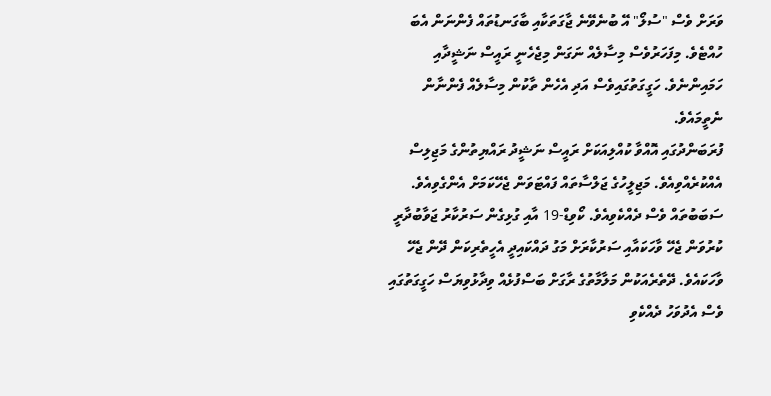ވަރަށް ވެސް "ސުލޯ" އޭ ބުނެވޭނެ ޖާގަތަކާއި ބާގަނޑުތައް ފެންނަން އެބަ ހުއްޓެވެ. މިފަހަރުވެސް މިސާލެއް ނަގަން މިޖެހެނީ ރައީސް ނަޝީދާއި ހަމައިންނެވެ. ހަގީގަތުގައިވެސް އަދި އެހެން ތާކުން މިސާލެއް ފެންނާން ނެތީމައެވެ.
ފުރަބަންދުގައި އޮއްވާ ކުއްލިއަކަށް ރައީސް ނަޝީދު ރައްޔިތުންގެ މަޖިލިސް އެއްކުރެއްވިއެވެ. މަޖިލީހުގެ ޖަލްސާތައް ފައްޓަވަން ޖެހޭކަމަށް އެންގެވިއެވެ. ސަބަބުތައް ވެސް ދެއްކެވިއެވެ. ކޯވިޑް-19 އާއި ގުޅިގެން ސަރުކާރު ޖަވާބުދާރީ ކުރުވަން ޖެހޭ ވާހަކައާއި ސަރުކާރަށް މަގު ދައްކައިދީ އެހީތެރިކަން ދޭން ޖެހޭ ވާހަކައެވެ. ދޭތެރެއަކުން މަލާމާތުގެ ރާގަށް ބަސްފުޅެއް ވިދާޅުވިޔަސް ހަގީގަތުގައި ވެސް އެދުވަހު ދެއްކެވި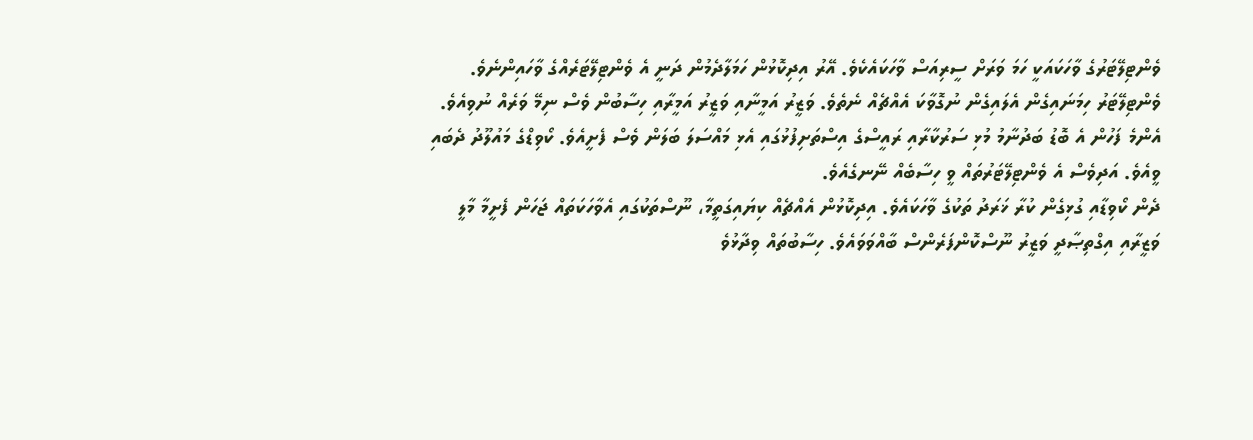ވެންޓިލޭޓަރުގެ ވާހަކައަކީ ހަމަ ވަރަށް ސީރިއަސް ވާހަކައެކެވެ. އޭރު އިދިކޮޅުން ހަމަލާދެމުން ދަނީ އެ ވެންޓިލޭޓަރެއްގެ ވާހައިންނެވެ. ވެންޓިލޭޓަރު ހިމަނައިގެން އެލައިގެން ނުގޮވާކަ އެއްޗެއް ނެތެވެ. ވަޒީރު އަމީނާއި ވަޒީރު އަމީރާއި ހިސާބުން ވެސް ނިމޭ ވަރެއް ނުވިއެވެ. އެންމެ ފަހުން އެ ބޮޑު ބަދުނާމު މުޅި ސަރުކާރާއި ރައީސްގެ އިސްތަށިފުޅުގައި އެޅި މައްސަލަ ބަލަން ވެސް ފެށީއެވެ. ކޯވިޑްގެ މައުލޫދު ދެބައި ވީއެވެ. އަދިވެސް އެ ވެންޓިލޭޓަރުތައް ވީ ހިސާބެއް ނޭނގެއެވެ.
ދެން ކޯވިޑާއި ގުޅިގެން ކުރާ ޚަރަދު ތަކުގެ ވާހަކައެވެ. އިދިކޮޅުން އެއްޗެއް ކިޔައިގަތީމާ، ނޫސްތަކުގައި އެވާހަކަތައް ޖަހަން ފެށީމާ މާލީ ވަޒީރާއި އިގްތިޞާދީ ވަޒީރު ނޫސްކޮންފަރެންސް ބާއްވަވައެވެ. ހިސާބުތައް ވިދާޅުވެ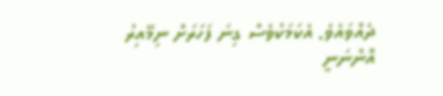ދެއްވައެވެ. އެކަމަކުވެސް ގިނަ ފަހަރަށް ނިމޭއިރު އޮންނަނީ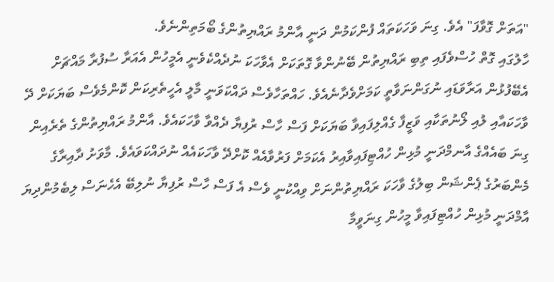"އަތަށް ގޮވާފަ" އެވެ. ގިނަ ވަހަކަތައް ފުންކަމުން ދަނީ އާންމު ރައްޔިތުންގެ ބޯމަތިންނެވެ.
ހާލުގައި ގޮތް ހުސްވެފައި ތިބި ރައްޔިތުން ބޭނުންވާ ގޮތަކަށް އެވާހަކަ ނުދެއްކެވެނީ އެމީހުން އެއަރާ ސުފުރާ މައްޗަށް އެބޭފުޅުން އަރާވަޑައި ނުގަންނަވާތީ ކަމަށްވެދާނެއެވެ. ހައްތަހާވެސް ދައްކަވަނީ މާލީ އެހީތެރިކަން ކޮންމެވެސް ބަޔަކަށް ދޭ ވާހަކައާއި ލުއި ލޯނުތަކާއި ވަޒީފާ ގެއްލިފައިވާ ބަޔަކަށް ފަސް ހާސް ރުފިޔާ ދެއްވާ ވާހަކައެވެ. އާންމު ރައްޔިތުންގެ ތެރެއިން ގިނަ ބައެއްގެ އާނމްދަނީ މުޅިން ހުއްޓިފައިވާއިރު އެކަމަށް ފަރުވާއެއް ކޮށްދޭ ވާހަކައެއް ނުދައްކަވައެވެ. މާވަށު ދާއިރާގެ މެންބަރުގެ ޕެންޝަން ބިލުގެ ވާހަކަ ރައްޔިތުންނަށް ވިއްކުނީ ވެސް އެ ފަސް ހާސް ރުފިޔާ ނުލިބޭ އެހެނަސް ލިބެމުންދިޔަ އާމްދަނީ މުޅިން ހުއްޓިފައިވާ މީހުން ގިނަވީމާ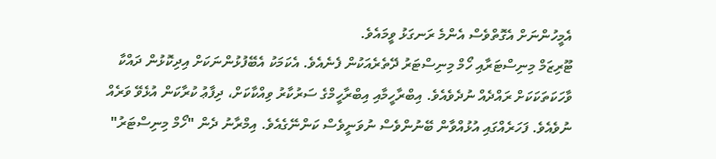އެމީހުންނަށް އެގޮތްވެސް އެންމެ ރަނގަޅު ވީމައެވެ.
ޓޫރިޒަމް މިނިސްޓަރާއި ހޯމް މިނިސްޓަރު ދޭތެރެއަކުން ފެނެއެވެ. އެކަމަކު އެބޭފުޅުންނަކަށް އިދިކޮޅުން ދައްކާ ވާހަކަތަކަކަށް ރައްދެއް ނުދެވެއެވެ. އިބްރާހީމާއި އިބްރާހީމްގެ ސަރުކާރު ވިއްކާކަށް، ދިފާޢު ކުރާކަން އުޅެވޭ ވަރެއް ނުވެއެވެ. ފަހަރެއްގައި އުޅުއްވާން ބޭނުންވެސް ނުވަނީވެސް ކަންނޭގެއެވެ. އިމްރާނު ދެން "ހޯމް މިނިސްޓަރު"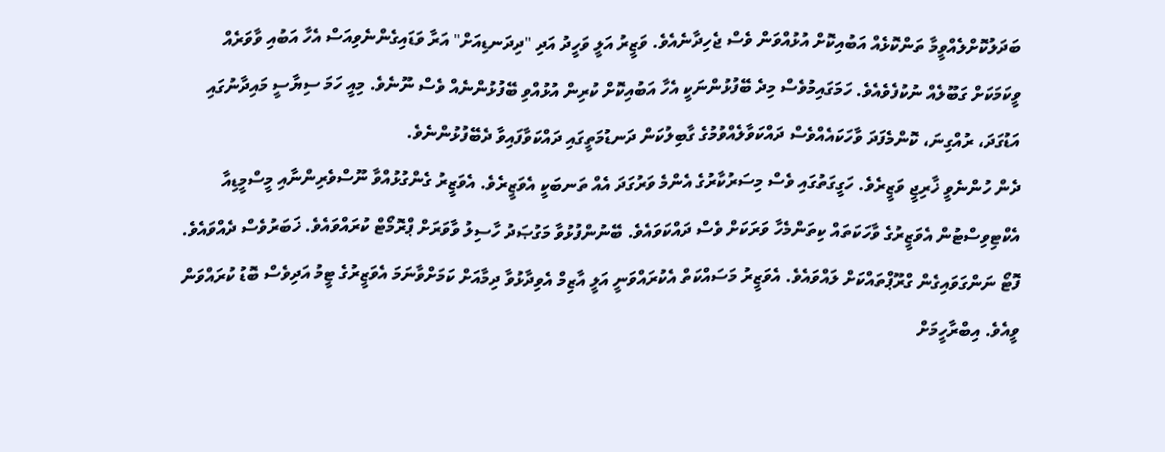ބަދަލުކޮށްލެއްވީމާ ތަންކޮޅެއް އަބުއިކޮށް އުޅުއްވަން ވެސް ޖެހިދާނެއެވެ. ވަޒީރު އަލީ ވަހީދު އަދި "ދިދަނޑިއަށް" އަރާ ވަޑައިގެންނެވިއަސް އެހާ އަބުއި ވާވަރެއް ވީކަމަކަށް ގަބޫލެއް ނުކުފެވެއެވެ. ހަމަގައިމުވެސް މިދެ ބޭފުޅުންނަކީ އެހާ އަބުއިކޮށް ކުރިން އުޅުއްވި ބޭފުޅުންނެއް ވެސް ނޫނެވެ. މިއީ ހަމަ ސިޔާސީ މައިދާނުގައި އަޑުގަދަ، ރުއްގިނަ، ކޮންމެފަދަ ވާހަކައެއްވެސް ދައްކަވާލެއްވުމުގެ ގާބިލުކަން ދަނޑުމަތީގައި ދައްކަވާފައިވާ ދެބޭފުޅުންނެވެ.
ދެން ހުންނެވީ ޚާރިޖީ ވަޒީރެވެ. ހަގީގަތުގައި ވެސް މިސަރުކާރުގެ އެންމެ ވަރުގަދަ އެއް ތަނބަކީ އެވަޒީރެވެ. އެވަޒީރު ގެންގުޅުއްވާ ނޫސްވެރިންނާއި މީސްމީޑިއާ އެކްޓިވިސްޓުން އެވަޒީރުގެ ވާހަކަތައް ކިތަންމެހާ ވަރަކަށް ވެސް ދައްކަވައެވެ. ބޭނުންފުޅުވާ މަގުޞަދު ހާސިލު ވާވަރަށް ޕްރޮމޯޓް ކުރައްވައެވެ. ޚަބަރުވެސް ދެއްވައެވެ. ފޮޓޯ ނަންގަވައިގެން ގްރޫޕްތައްކަށް ލައްވައެވެ. އެވަޒީރު މަސައްކަތް އެކުރައްވަނީ އަލީ އާޒިމް އެވިދާޅުވާ ދިމާއަށް ކަމަށްވާނަމަ އެވަޒީރުގެ ޓީމު އަދިވެސް ބޮޑު ކުރައްވަން ވީއެވެ. އިބްރާހީމަށް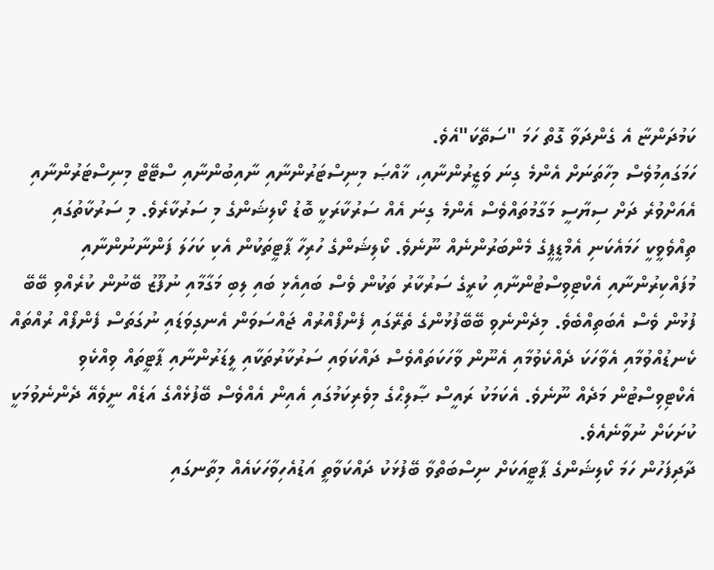ކަމުދަންޏާ އެ ގެންދަވާ ގޮތް ހަމަ "ސަތޭކަ"އެވެ.
ހަމަގައިމުވެސް މިހާތަނަށް އެންމެ ގިނަ ވަޒީރުންނާއި، ޚާއްޞަ މިނިސްޓަރުންނާއި ނާއިބުންނާއި ސްޓޭޓް މިނިސްޓަރުންނާއި އެއަށްވުރެ ދަށް ސިޔާސީ މަގާމުތައްވެސް އެންމެ ގިނަ އެއް ސަރުކާރަކީ ބޮޑު ކޯލިޝަންގެ މި ސަރުކާރެވެ. މި ސަރުކާތުގައި ތިއްވެވީކީ ހަމައެކަނި އެމްޑީޕީގެ މެންބަރުންނެއް ނޫނެވެ. ކޯލިޝަންގެ ހުރިހާ ޕާޓީތަކުން އެކި ކަހަލަ ފަންނާނުންނާއި މުފައްކިރުންނާއި އެކްޓިވިސްޓުންނާއި ކުރީގެ ސަރުކާރު ތަކުން ވެސް ބައިއެޅި ބައި ލިބި މަގާމާއި ނުފޫޒު ބޭނުން ކުރެއްވި ބޭބޭ ފުޅުން ވެސް އެބަތިއްބެވެ. މިދެންނެވި ބޭބޭފުޅުންގެ ތެރޭގައި ފެންފޯއްރުއް ޖައްސަވަން އެނގިވަޑައި ނުގަތަސް ފެންފޯއް ރުއްތައް ކެނޑުއްވުމާއި އެވާހަކަ ދެއްކެވުމާއި އެނޫން ވާހަކަތައްވެސް ދައްކަވައި ސަރުކާރުތަކާއި ލީޑަރުންނާއި ޕާޓީތައް ވިއްކެވި އެކްޓިވިސްޓުން މަދެއް ނޫނެވެ. އެކަމަކު ރައީސް ޞާލިޙްގެ މިވެރިކަމުގައި އެއިން އެއްވެސް ބޭފުޅެއްގެ އަޑެއް ނީވެއޭ ދެންނެވުމަކީ ކުށަކަށް ނުވާނެއެވެ.
ދާދިފަހުން ހަމަ ކޯލިޝަންގެ ޕާޓީއަކަށް ނިސްބަތްވާ ބޭފުޅަކު ދައްކަވާތީ އަޑުއެހިވާހަކައެއް މިތާނގައި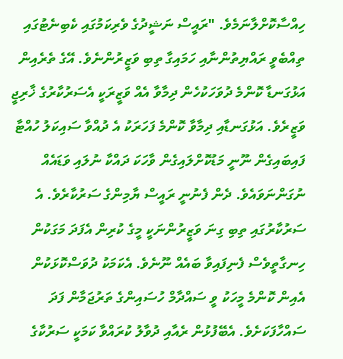ހިއްސާކޮށްލާނަމެވެ. "ރައީސް ނަޝީދުގެ ވެރިކަމުގައި ކެބިނެޓުގައި ތިއްބެވީ ރައްޔިތުންނާއި ހަމައިގާ ތިބި ވަޒީރުންނެވެ. އޭގެ ތެރެއިން އަޅުގަނޑާ ކޮންމެ ދުވަހަކުހެން ދިމާވާ އެއް ވަޒީރަކީ އެސަރުކާރުގެ ޚާރިޖީ ވަޒީރެވެ. އަޅުގަނޑާއި ދިމާވާ ކޮންމެ ފަހަރަކު އެ ދުއްވާ ސައިކަލު ހުއްޓާ ފައިބައިގެން ނޫނީ މަޑުކޮށްލައިގެން ވާހަކަ ދައްކާ ނުލައި ވަޑައެއް ނުގަންނަވައެވެ. ދެން ފެނުނީ ރައީސް ޔާމިންގެ ސަރުކާރެވެ. އެ ސަރުކާރުގައި ތިބި ގިނަ ވަޒީރުންނަކީ މީގެ ކުރިން އެފަދަ މަގަކުން ހިނގާތީވެސް ފެނިފައިވާ ބައެއް ނޫނެވެ. އެކަމަކު ދުވަސްކޮޅަކުން އެއިން ކޮންމެ މީހަކު ވީ ސައްދާމް ހުސައިންގެ ތަރުޖަމާން ފަދަ ސައްހާފަކަށެވެ. އެބޭފުޅުން ރެއާއި ދުވާލު ކުރައްވާ ކަމަކީ ސަރުކާގެ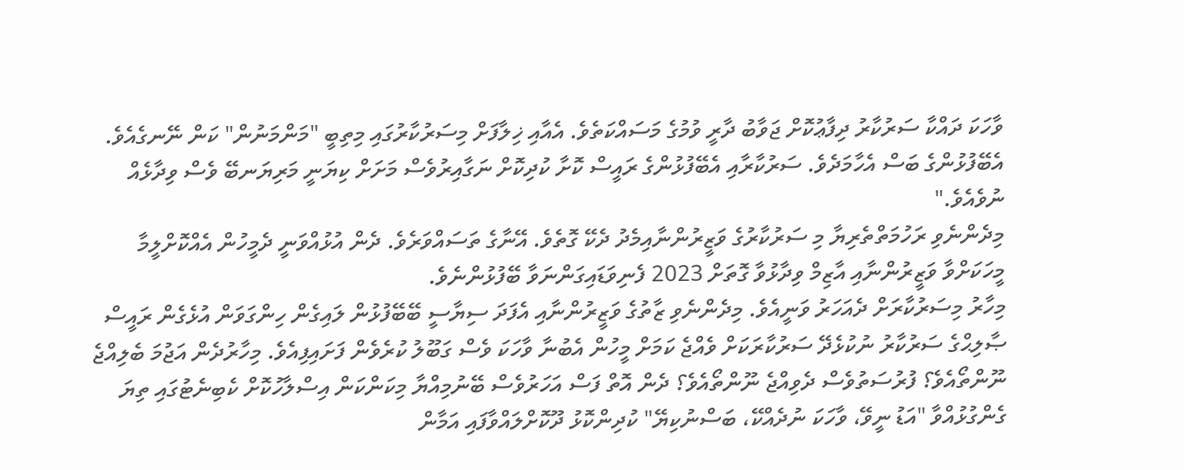ވާހަކަ ދައްކާ ސަރުކާރު ދިފާޢުކޮށް ޖަވާބު ދާރީ ވުމުގެ މަސައްކަތެވެ. އެއާއި ޚިލާފަށް މިސަރުކާރުގައި މިތިބީ "މަންމަނުން" ކަން ނޭނގެއެވެ. އެބޭފުޅުންގެ ބަސް އެހާމަދެވެ. ސަރުކާރާއި އެބޭފުޅުންގެ ރައީސް ކޮށާ ކުދިކޮށް ނަގާއިރުވެސް މަށަށް ކިޔަނީ މަރިޔަނބޭ ވެސް ވިދާޅެއް ނުވެއެވެ."
މިދެންނެވި ރަހުމަތްތެރިޔާ މި ސަރުކާރުގެ ވަޒީރުންނާއިމެދު ދެކޭ ގޮތެވެ. އޭނާގެ ތަސައްވަރެވެ. ދެން އުޅުއްވަނީ ދެމީހުން އެއްކޮށްލީމާ މީހަކަށްވާ ވަޒީރުންނާއި އާޒިމް ވިދާޅުވާ ގޮތަށް 2023 ފެނިވަޑައިގަންނަވާ ބޭފުޅުންނެވެ.
މިހާރު މިސަރުކާރަށް ދެއަހަރު ވަނީއެވެ. މިދެންނެވި ޒާތުގެ ވަޒީރުންނާއި އެފަދަ ސިޔާސީ ބޭބޭފުޅުން ލައިގެން ހިންގަވަން އުޅެގެން ރައީސް ޞާލިޙްގެ ސަރުކާރު ނުކުޅެދޭ ސަރުކާރަކަށް ވެއްޖެ ކަމަށް މީހުން އެބުނާ ވާހަކަ ވެސް ގަބޫލު ކުރެވެން ފަށައިފިއެވެ. މިހާރުދެން އަޖުމަ ބެލިއްޖެ ނޫންތޯއެވެ؟ ފުރުސަތުވެސް ދެވިއްޖެ ނޫންތޯއެވެ؟ ދެން އޮތް ފަސް އަހަރުވެސް ބޭނުމިއްޔާ މިކަންކަން އިސްލާހުކޮށް ކެބިނެޓުގައި ތިޔަ ގެންގުޅުއްވާ "އަޑު ނީވޭ، ވާހަކަ ނުދެއްކޭ، ބަސްނުކިޔޭ" ކުދިންކޮޅު ދޫކޮށްލައްވާފައި އަމާން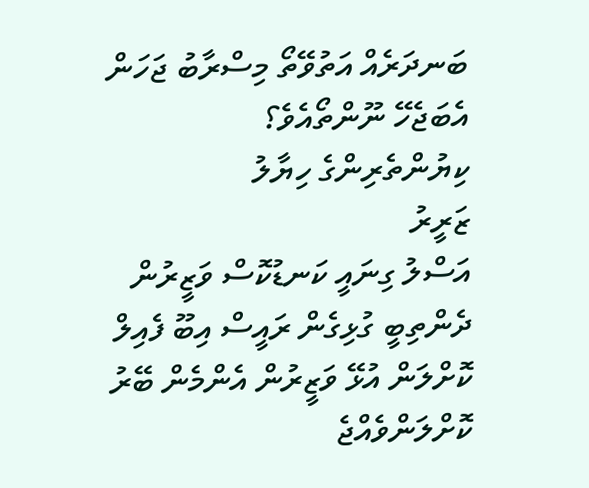ބަނދަރެއް އަތުވޭތޯ މިސްރާބު ޖަހަން އެބަޖެހޭ ނޫންތޯއެވެ؟
ކިޔުންތެރިންގެ ހިޔާލު
ޒަރީރު
އަސްލު ގިނައީ ކަނޑުކޮސް ވަޒީރުން ދެންތިބީ ގުޅިގެން ރައީސް އިބޫ ފެއިލް ކޮށްލަން އުޅޭ ވަޒީރުން އެންމެން ބޭރު ކޮށްލަންވެއްޖެ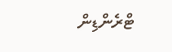ޓްރެންޑިން